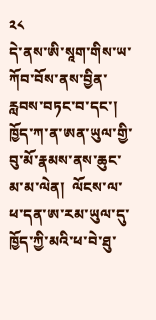༢༨
དེ་ནས་ཨི་སཱག་གིས་ཡ་ཀོབ་བོས་ནས་བྱིན་རླབས་བཏང་བ་དང་། ཁྱོད་ཀ་ན་ཨན་ཡུལ་གྱི་བུ་མོ་རྣམས་ནས་ཆུང་མ་མ་ལེན།  ལོངས་ལ་ཕ་དན་ཨ་རམ་ཡུལ་དུ་ཁྱོད་ཀྱི་མའི་ཕ་བེ་ཐུ་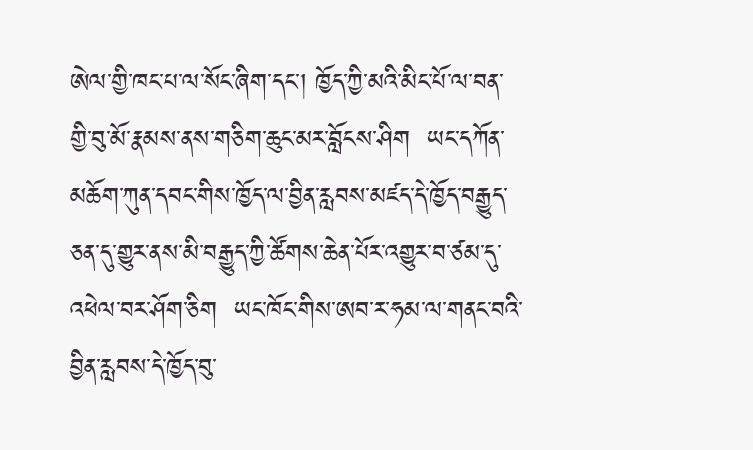ཨེལ་གྱི་ཁང་པ་ལ་སོང་ཞིག་དང་། ཁྱོད་ཀྱི་མའི་མིང་པོ་ལ་བན་གྱི་བུ་མོ་རྣམས་ནས་གཅིག་ཆུང་མར་བློངས་ཤིག  ཡང་དཀོན་མཆོག་ཀུན་དབང་གིས་ཁྱོད་ལ་བྱིན་རླབས་མཛད་དེ་ཁྱོད་བརྒྱུད་ཅན་དུ་གྱུར་ནས་མི་བརྒྱུད་ཀྱི་ཚོགས་ཆེན་པོར་འགྱུར་བ་ཙམ་དུ་འཕེལ་བར་ཤོག་ཅིག  ཡང་ཁོང་གིས་ཨབ་ར་ཧམ་ལ་གནང་བའི་བྱིན་རླབས་དེ་ཁྱོད་བུ་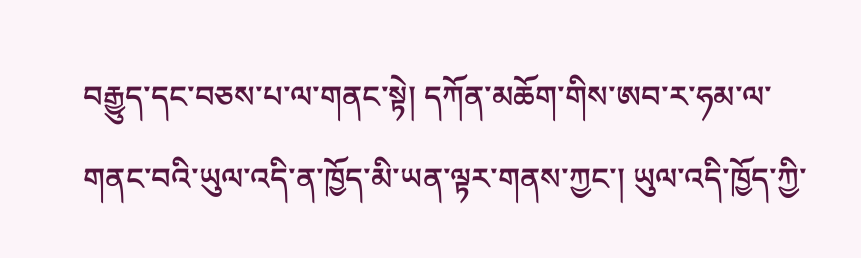བརྒྱུད་དང་བཅས་པ་ལ་གནང་སྟེ། དཀོན་མཆོག་གིས་ཨབ་ར་ཧམ་ལ་གནང་བའི་ཡུལ་འདི་ན་ཁྱོད་མི་ཡན་ལྟར་གནས་ཀྱང་། ཡུལ་འདི་ཁྱོད་ཀྱི་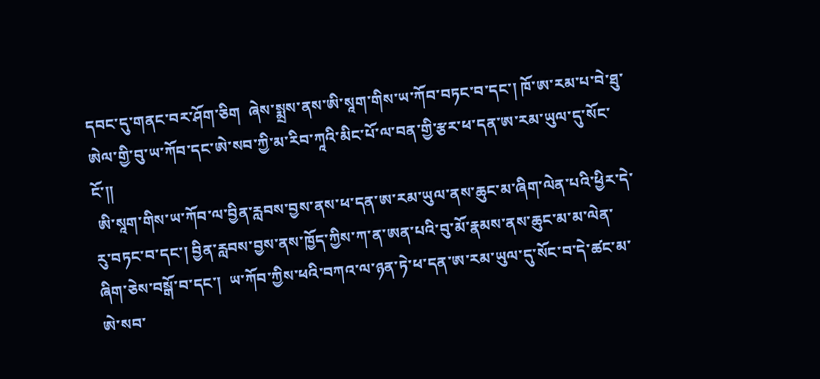དབང་དུ་གནང་བར་ཤོག་ཅིག  ཞེས་སྨྲས་ནས་ཨི་སཱག་གིས་ཡ་ཀོབ་བཏང་བ་དང་། ཁོ་ཨ་རམ་པ་བེ་ཐུ་ཨེལ་གྱི་བུ་ཡ་ཀོབ་དང་ཨེ་སབ་ཀྱི་མ་རིབ་ཀཱའི་མིང་པོ་ལ་བན་གྱི་རྩར་ཕ་དན་ཨ་རམ་ཡུལ་དུ་སོང་ངོ་༎
 ཨི་སཱག་གིས་ཡ་ཀོབ་ལ་བྱིན་རླབས་བྱས་ནས་ཕ་དན་ཨ་རམ་ཡུལ་ནས་ཆུང་མ་ཞིག་ལེན་པའི་ཕྱིར་དེ་རུ་བཏང་བ་དང་། བྱིན་རླབས་བྱས་ནས་ཁྱོད་ཀྱིས་ཀ་ན་ཨན་པའི་བུ་མོ་རྣམས་ནས་ཆུང་མ་མ་ལེན་ཞིག་ཅེས་བསྒོ་བ་དང་།  ཡ་ཀོབ་ཀྱིས་ཕའི་བཀའ་ལ་ཉན་ཏེ་ཕ་དན་ཨ་རམ་ཡུལ་དུ་སོང་བ་དེ་ཚང་མ་ཨེ་སབ་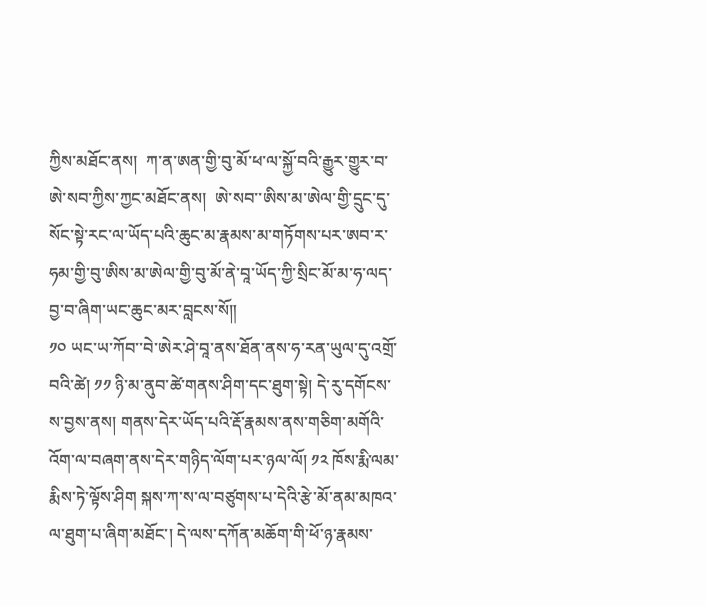ཀྱིས་མཐོང་ནས།  ཀ་ན་ཨན་གྱི་བུ་མོ་ཕ་ལ་སྐྱོ་བའི་རྒྱུར་གྱུར་བ་ཨེ་སབ་ཀྱིས་ཀྱང་མཐོང་ནས།  ཨེ་སབ་་ཨིས་མ་ཨེལ་གྱི་དྲུང་དུ་སོང་སྟེ་རང་ལ་ཡོད་པའི་ཆུང་མ་རྣམས་མ་གཏོགས་པར་ཨབ་ར་ཧམ་གྱི་བུ་ཨིས་མ་ཨེལ་གྱི་བུ་མོ་ནེ་བཱ་ཡོད་ཀྱི་སྲིང་མོ་མ་ཧ་ལད་བྱ་བ་ཞིག་ཡང་ཆུང་མར་བླངས་སོ༎
༡༠ ཡང་ཡ་ཀོབ་་བེ་ཨེར་ཤེ་བཱ་ནས་ཐོན་ནས་ཧ་རན་ཡུལ་དུ་འགྲོ་བའི་ཚེ། ༡༡ ཉི་མ་ནུབ་ཚེ་གནས་ཤིག་དང་ཐུག་སྟེ། དེ་རུ་དགོངས་ས་བྱས་ནས། གནས་དེར་ཡོད་པའི་རྡོ་རྣམས་ནས་གཅིག་མགོའི་འོག་ལ་བཞག་ནས་དེར་གཉིད་ལོག་པར་ཉལ་ལོ། ༡༢ ཁོས་རྨི་ལམ་རྨིས་ཏེ་ལྟོས་ཤིག སྐས་ཀ་ས་ལ་བཙུགས་པ་དེའི་རྩེ་མོ་ནམ་མཁའ་ལ་ཐུག་པ་ཞིག་མཐོང་། དེ་ལས་དཀོན་མཆོག་གི་ཕོ་ཉ་རྣམས་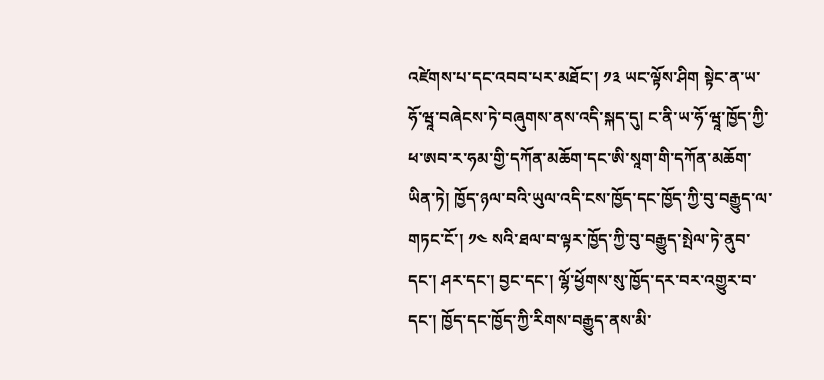འཛེགས་པ་དང་འབབ་པར་མཐོང་། ༡༣ ཡང་ལྟོས་ཤིག སྟེང་ན་ཡ་ཧོ་ཝཱ་བཞེངས་ཏེ་བཞུགས་ནས་འདི་སྐད་དུ། ང་ནི་ཡ་ཧོ་ཝཱ་ཁྱོད་ཀྱི་ཕ་ཨབ་ར་ཧམ་གྱི་དཀོན་མཆོག་དང་ཨི་སཱག་གི་དཀོན་མཆོག་ཡིན་ཏེ། ཁྱོད་ཉལ་བའི་ཡུལ་འདི་ངས་ཁྱོད་དང་ཁྱོད་ཀྱི་བུ་བརྒྱུད་ལ་གཏང་ངོ་། ༡༤ སའི་ཐལ་བ་ལྟར་ཁྱོད་ཀྱི་བུ་བརྒྱུད་སྤེལ་ཏེ་ནུབ་དང་། ཤར་དང་། བྱང་དང་། ལྷོ་ཕྱོགས་སུ་ཁྱོད་དར་བར་འགྱུར་བ་དང་། ཁྱོད་དང་ཁྱོད་ཀྱི་རིགས་བརྒྱུད་ནས་མི་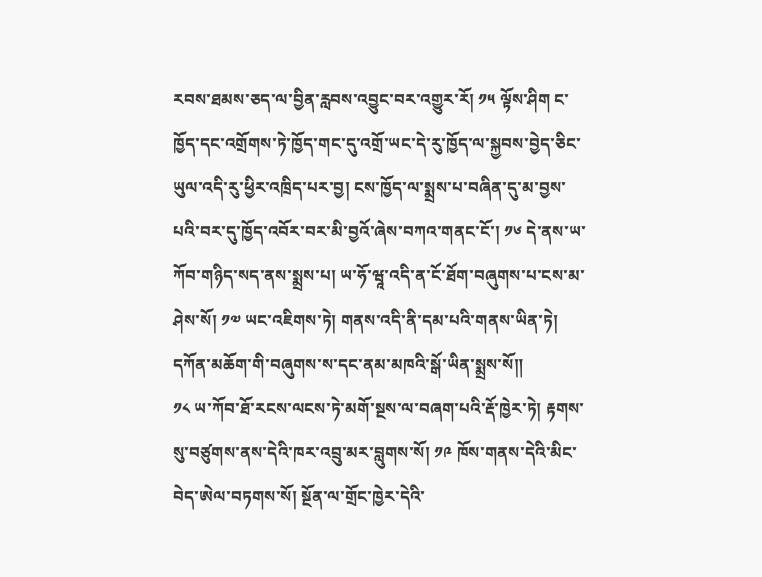རབས་ཐམས་ཅད་ལ་བྱིན་རླབས་འབྱུང་བར་འགྱུར་རོ། ༡༥ ལྟོས་ཤིག ང་ཁྱོད་དང་འགྲོགས་ཏེ་ཁྱོད་གང་དུ་འགྲོ་ཡང་དེ་རུ་ཁྱོད་ལ་སྐྱབས་བྱེད་ཅིང་ཡུལ་འདི་རུ་ཕྱིར་འཁྲིད་པར་བྱ། ངས་ཁྱོད་ལ་སྨྲས་པ་བཞིན་དུ་མ་བྱས་པའི་བར་དུ་ཁྱོད་འབོར་བར་མི་བྱའོ་ཞེས་བཀའ་གནང་ངོ་། ༡༦ དེ་ནས་ཡ་ཀོབ་གཉིད་སད་ནས་སྨྲས་པ། ཡ་ཧོ་ཝཱ་འདི་ན་ངོ་ཐོག་བཞུགས་པ་ངས་མ་ཤེས་སོ། ༡༧ ཡང་འཇིགས་ཏེ། གནས་འདི་ནི་དམ་པའི་གནས་ཡིན་ཏེ། དཀོན་མཆོག་གི་བཞུགས་ས་དང་ནམ་མཁའི་སྒོ་ཡིན་སྨྲས་སོ༎
༡༨ ཡ་ཀོབ་ཐོ་རངས་ལངས་ཏེ་མགོ་སྔས་ལ་བཞག་པའི་རྡོ་ཁྱེར་ཏེ། རྟགས་སུ་བཙུགས་ནས་དེའི་ཁར་འབྲུ་མར་བླུགས་སོ། ༡༩ ཁོས་གནས་དེའི་མིང་བེད་ཨེལ་བཏགས་སོ། སྔོན་ལ་གྲོང་ཁྱེར་དེའི་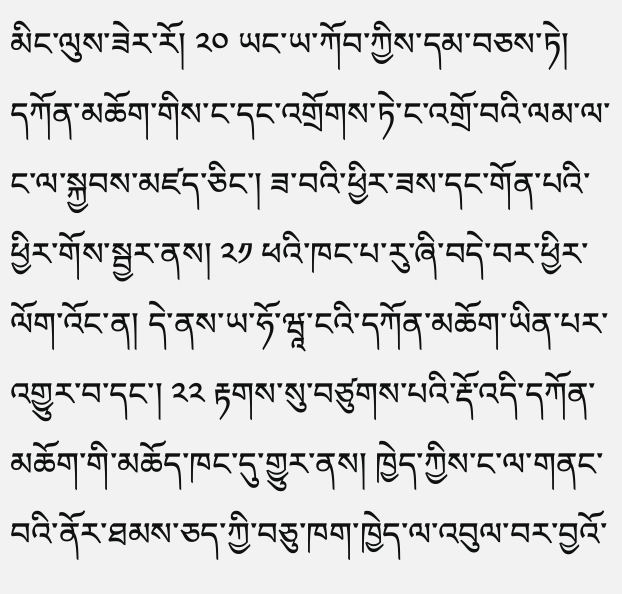མིང་ལུས་ཟེར་རོ། ༢༠ ཡང་ཡ་ཀོབ་ཀྱིས་དམ་བཅས་ཏེ། དཀོན་མཆོག་གིས་ང་དང་འགྲོགས་ཏེ་ང་འགྲོ་བའི་ལམ་ལ་ང་ལ་སྐྱབས་མཛད་ཅིང་། ཟ་བའི་ཕྱིར་ཟས་དང་གོན་པའི་ཕྱིར་གོས་སྦྱར་ནས། ༢༡ ཕའི་ཁང་པ་རུ་ཞི་བདེ་བར་ཕྱིར་ལོག་འོང་ན། དེ་ནས་ཡ་ཧོ་ཝཱ་ངའི་དཀོན་མཆོག་ཡིན་པར་འགྱུར་བ་དང་། ༢༢ རྟགས་སུ་བཙུགས་པའི་རྡོ་འདི་དཀོན་མཆོག་གི་མཆོད་ཁང་དུ་གྱུར་ནས། ཁྱེད་ཀྱིས་ང་ལ་གནང་བའི་ནོར་ཐམས་ཅད་ཀྱི་བཅུ་ཁག་ཁྱེད་ལ་འབུལ་བར་བྱའོ་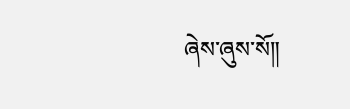ཞེས་ཞུས་སོ༎